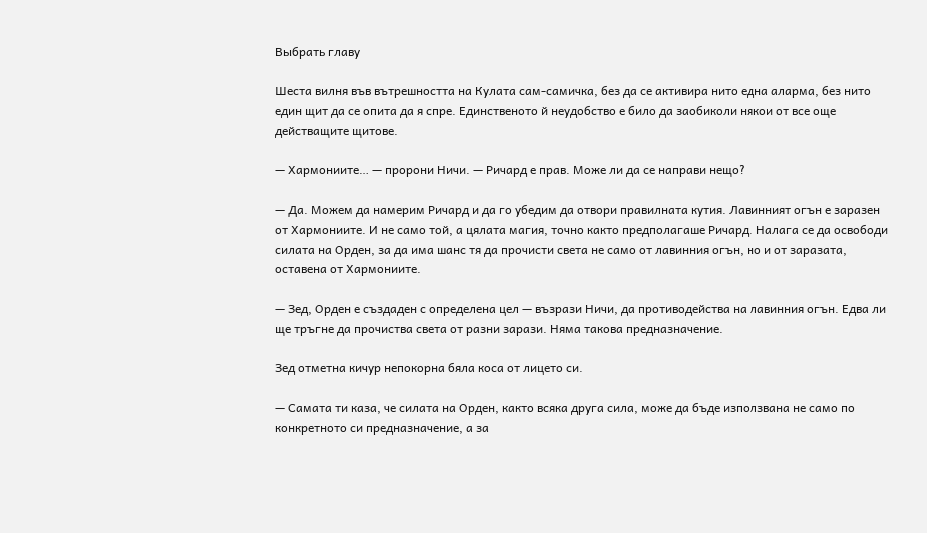Выбрать главу

Шеста вилня във вътрешността на Кулата сам-самичка, без да се активира нито една аларма, без нито един щит да се опита да я спре. Единственото й неудобство е било да заобиколи някои от все още действащите щитове.

— Хармониите… — пророни Ничи. — Ричард е прав. Може ли да се направи нещо?

— Да. Можем да намерим Ричард и да го убедим да отвори правилната кутия. Лавинният огън е заразен от Хармониите. И не само той, а цялата магия, точно както предполагаше Ричард. Налага се да освободи силата на Орден, за да има шанс тя да прочисти света не само от лавинния огън, но и от заразата, оставена от Хармониите.

— Зед, Орден е създаден с определена цел — възрази Ничи, да противодейства на лавинния огън. Едва ли ще тръгне да прочиства света от разни зарази. Няма такова предназначение.

Зед отметна кичур непокорна бяла коса от лицето си.

— Самата ти каза, че силата на Орден, както всяка друга сила, може да бъде използвана не само по конкретното си предназначение, а за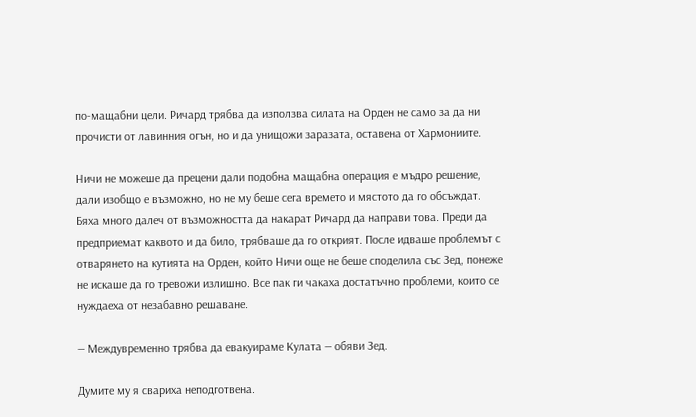по-мащабни цели. Ричард трябва да използва силата на Орден не само за да ни прочисти от лавинния огън, но и да унищожи заразата, оставена от Хармониите.

Ничи не можеше да прецени дали подобна мащабна операция е мъдро решение, дали изобщо е възможно, но не му беше сега времето и мястото да го обсъждат. Бяха много далеч от възможността да накарат Ричард да направи това. Преди да предприемат каквото и да било, трябваше да го открият. После идваше проблемът с отварянето на кутията на Орден, който Ничи още не беше споделила със Зед, понеже не искаше да го тревожи излишно. Все пак ги чакаха достатъчно проблеми, които се нуждаеха от незабавно решаване.

— Междувременно трябва да евакуираме Кулата — обяви Зед.

Думите му я свариха неподготвена.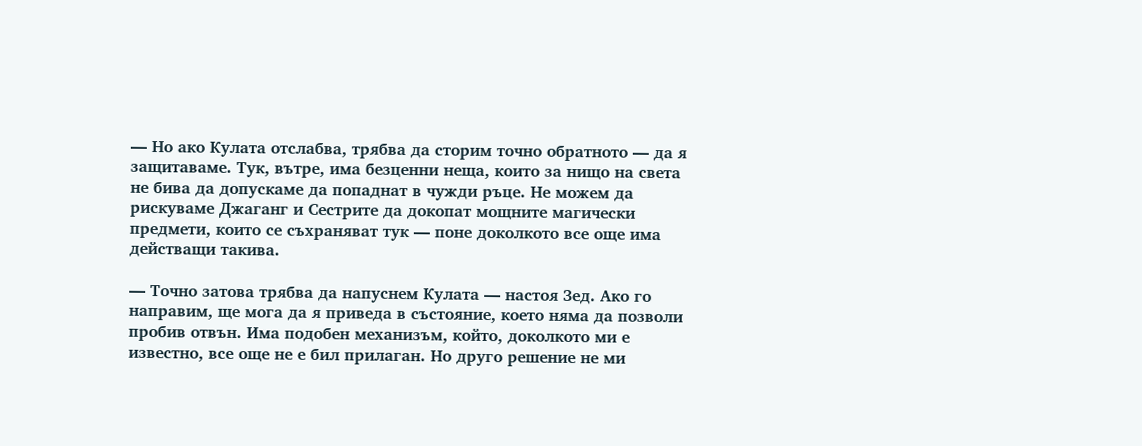— Но ако Кулата отслабва, трябва да сторим точно обратното — да я защитаваме. Тук, вътре, има безценни неща, които за нищо на света не бива да допускаме да попаднат в чужди ръце. Не можем да рискуваме Джаганг и Сестрите да докопат мощните магически предмети, които се съхраняват тук — поне доколкото все още има действащи такива.

— Точно затова трябва да напуснем Кулата — настоя Зед. Ако го направим, ще мога да я приведа в състояние, което няма да позволи пробив отвън. Има подобен механизъм, който, доколкото ми е известно, все още не е бил прилаган. Но друго решение не ми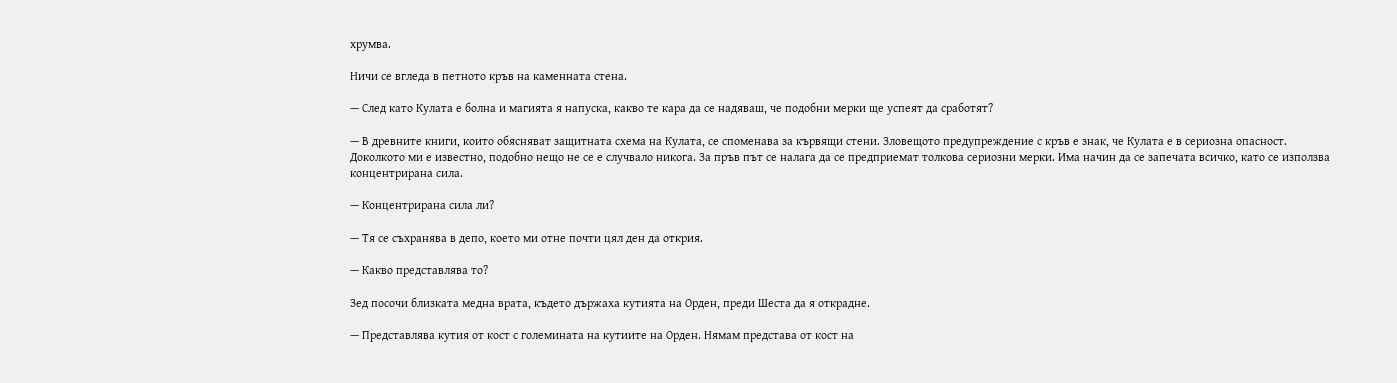хрумва.

Ничи се вгледа в петното кръв на каменната стена.

— След като Кулата е болна и магията я напуска, какво те кара да се надяваш, че подобни мерки ще успеят да сработят?

— В древните книги, които обясняват защитната схема на Кулата, се споменава за кървящи стени. Зловещото предупреждение с кръв е знак, че Кулата е в сериозна опасност. Доколкото ми е известно, подобно нещо не се е случвало никога. За пръв път се налага да се предприемат толкова сериозни мерки. Има начин да се запечата всичко, като се използва концентрирана сила.

— Концентрирана сила ли?

— Тя се съхранява в депо, което ми отне почти цял ден да открия.

— Какво представлява то?

Зед посочи близката медна врата, където държаха кутията на Орден, преди Шеста да я открадне.

— Представлява кутия от кост с големината на кутиите на Орден. Нямам представа от кост на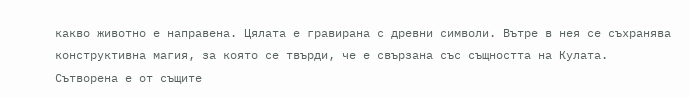какво животно е направена. Цялата е гравирана с древни символи. Вътре в нея се съхранява конструктивна магия, за която се твърди, че е свързана със същността на Кулата. Сътворена е от същите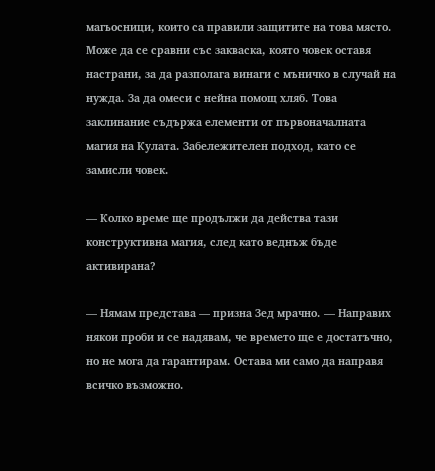магьосници, които са правили защитите на това място. Може да се сравни със закваска, която човек оставя настрани, за да разполага винаги с мъничко в случай на нужда. За да омеси с нейна помощ хляб. Това заклинание съдържа елементи от първоначалната магия на Кулата. Забележителен подход, като се замисли човек.

— Колко време ще продължи да действа тази конструктивна магия, след като веднъж бъде активирана?

— Нямам представа — призна Зед мрачно. — Направих някои проби и се надявам, че времето ще е достатъчно, но не мога да гарантирам. Остава ми само да направя всичко възможно.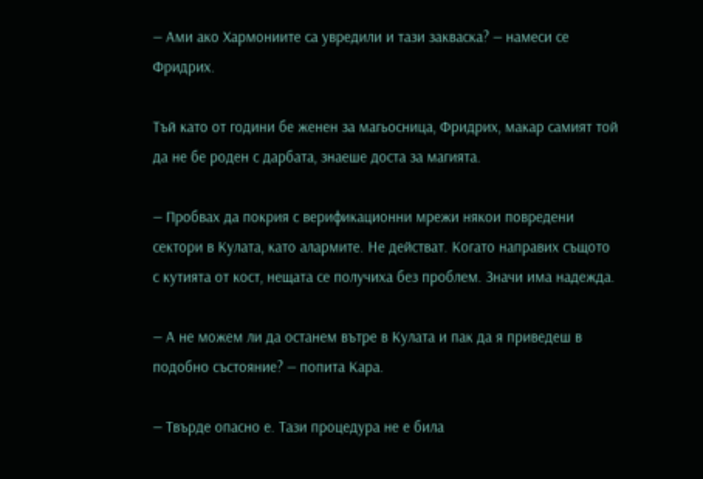— Ами ако Хармониите са увредили и тази закваска? — намеси се Фридрих.

Тъй като от години бе женен за магьосница, Фридрих, макар самият той да не бе роден с дарбата, знаеше доста за магията.

— Пробвах да покрия с верификационни мрежи някои повредени сектори в Кулата, като алармите. Не действат. Когато направих същото с кутията от кост, нещата се получиха без проблем. Значи има надежда.

— А не можем ли да останем вътре в Кулата и пак да я приведеш в подобно състояние? — попита Кара.

— Твърде опасно е. Тази процедура не е била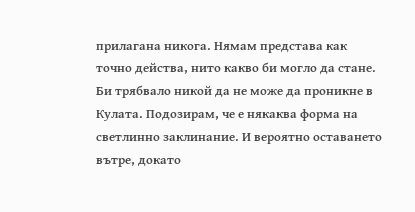прилагана никога. Нямам представа как точно действа, нито какво би могло да стане. Би трябвало никой да не може да проникне в Кулата. Подозирам, че е някаква форма на светлинно заклинание. И вероятно оставането вътре, докато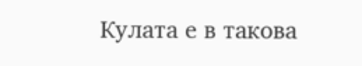Кулата е в такова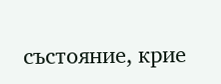състояние, крие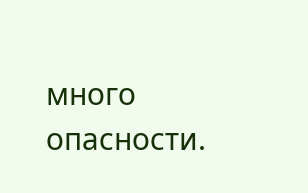много опасности.